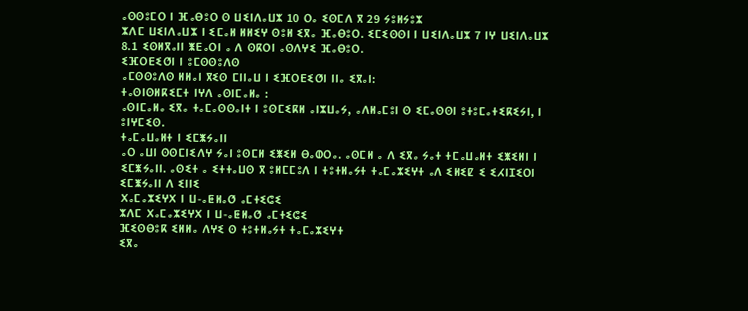ⴰⵙⵙⵓⵎⵔ ⵏ ⴼⴰⴱⵓⵔ ⵙ ⵡⵉⵏⴷⴰⵡⵣ 10 ⵔⴰ ⵉⵙⵎⴷ ⴳ 29 ⵢⵓⵍⵢⵓⵣ
ⵣⴷⵎ ⵡⵉⵏⴷⴰⵡⵣ ⵏ ⵉⵎⴰⵍ ⵍⵍⵉⵖ ⵙⵓⵍ ⵉⴳⴰ ⴼⴰⴱⵓⵔ. ⵉⵎⵉⵙⵙⵏ ⵏ ⵡⵉⵏⴷⴰⵡⵣ 7 ⵏⵖ ⵡⵉⵏⴷⴰⵡⵣ 8.1 ⵉⵙⵍⴳⴰⵏⵏ ⵥⴹⴰⵔⵏ ⴰ ⴷ ⵙⴽⵔⵏ ⴰⵙⴷⵖⵉ ⴼⴰⴱⵓⵔ.
ⵉⴼⵔⴹⵉⵚⵏ ⵏ ⵓⵎⵙⵙⵓⴷⵙ
ⴰⵎⵙⵙⵓⴷⵙ ⵍⵍⴰⵏ ⴳⵉⵙ ⵎⵏⵏⴰⵡ ⵏ ⵉⴼⵔⴹⵉⵚⵏ ⵏⵏⴰ ⵉⴳⴰⵏ:
ⵜⴰⵙⵏⵙⵍⴽⵉⵎⵜ ⵏⵖⴷ ⴰⵙⵏⵎⴰⵍⴰ :
ⴰⵙⵏⵎⴰⵍⴰ ⵉⴳⴰ ⵜⴰⵎⴰⵙⵙⴰⵏⵜ ⵏ ⵓⵙⵎⵉⴽⵍ ⴰⵏⵣⵡⴰⵢ, ⴰⴷⵍⴰⵎⵓⵏ ⵙ ⵉⵎⴰⵙⵙⵏ ⵓⵜⵓⵎⴰⵜⵉⴽⵉⵢⵏ, ⵏ ⵓⵏⵖⵎⵉⵙ.
ⵜⴰⵎⴰⵡⴰⵍⵜ ⵏ ⵉⵎⵥⵢⴰⵏⵏ
ⴰⵔ ⴰⵡⵏ ⵙⵙⵎⵏⵉⴷⵖ ⵢⴰⵏ ⵓⵙⵎⵍ ⵉⵥⵉⵍ ⴱⴰⵀⵔⴰ. ⴰⵙⵎⵍ ⴰ ⴷ ⵉⴳⴰ ⵢⴰⵜ ⵜⵎⴰⵡⴰⵍⵜ ⵉⵥⵉⵍⵏ ⵏ ⵉⵎⵥⵢⴰⵏⵏ. ⴰⵙⵉⵜ ⴰ ⵉⵜⵜⴰⵡⵙ ⴳ ⵓⵍⵎⵎⵓⴷ ⵏ ⵜⵓⵜⵍⴰⵢⵜ ⵜⴰⵎⴰⵣⵉⵖⵜ ⴰⴷ ⵉⵍⵉⵇ ⵉ ⵉⵃⵏⵊⵉⵔⵏ ⵉⵎⵥⵢⴰⵏⵏ ⴷ ⵉⵏⵏⵉ
ⵝⴰⵎⴰⵣⵉⵖⵝ ⵏ ⵡ-ⴰⵟⵍⴰⵚ ⴰⵎⵜⵉⵛⵉ
ⵣⴷⵎ ⵝⴰⵎⴰⵣⵉⵖⵝ ⵏ ⵡ-ⴰⵟⵍⴰⵚ ⴰⵎⵜⵉⵛⵉ
ⴼⵉⵙⴱⵓⴽ ⵉⵍⵍⴰ ⴷⵖⵉ ⵙ ⵜⵓⵜⵍⴰⵢⵜ ⵜⴰⵎⴰⵣⵉⵖⵜ
ⵉⴳⴰ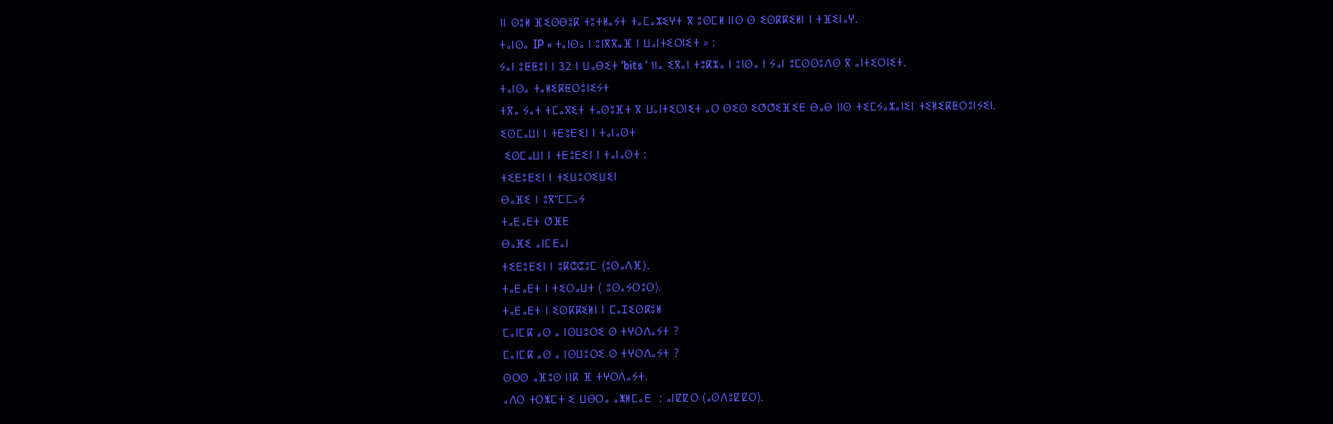ⵏⵏ ⵙⵓⵍ ⴼⵉⵙⴱⵓⴽ ⵜⵓⵜⵍⴰⵢⵜ ⵜⴰⵎⴰⵣⵉⵖⵜ ⴳ ⵓⵙⵎⵍ ⵏⵏⵙ ⵙ ⵉⵙⴽⴽⵉⵍⵏ ⵏ ⵜⴼⵉⵏⴰⵖ.
ⵜⴰⵏⵙⴰ IP « ⵜⴰⵏⵙⴰ ⵏ ⵓⵏⴳⴳⴰⴼ ⵏ ⵡⴰⵏⵜⵉⵔⵏⵉⵜ » :
ⵢⴰⵏ ⵓⵟⵟⵓⵏ ⵏ 32 ⵏ ⵡⴰⴱⵉⵜ ‘bits ‘ ⵏⵏⴰ ⵉⴳⴰⵏ ⵜⵓⴽⵣⴰ ⵏ ⵓⵏⵙⴰ ⵏ ⵢⴰⵏ ⵓⵎⵙⵙⵓⴷⵙ ⴳ ⴰⵏⵜⵉⵔⵏⵉⵜ.
ⵜⴰⵏⵙⴰ ⵜⴰⵍⵉⴽⵟⵔⵓⵏⵉⵢⵜ
ⵜⴳⴰ ⵢⴰⵜ ⵜⵎⴰⴳⵉⵜ ⵜⴰⵙⵓⴼⵜ ⴳ ⵡⴰⵏⵜⵉⵔⵏⵉⵜ ⴰⵔ ⵙⵉⵙ ⵉⵚⵚⵉⴼⵉⴹ ⴱⴰⴱ ⵏⵏⵙ ⵜⵉⵎⵢⴰⵣⴰⵏⵉⵏ ⵜⵉⵍⵉⴽⵟⵔⵓⵏⵢⵉⵏ.
ⵉⵙⵎⴰⵡⵏ ⵏ ⵜⴹⵓⴹⵉⵏ ⵏ ⵜⴰⵏⴰⵙⵜ
 ⵉⵙⵎⴰⵡⵏ ⵏ ⵜⴹⵓⴹⵉⵏ ⵏ ⵜⴰⵏⴰⵙⵜ :
ⵜⵉⴹⵓⴹⵉⵏ ⵏ ⵜⵉⵡⵓⵔⵉⵡⵉⵏ
ⴱⴰⴼⵉ ⵏ ⵓⴳⵯⵎⵎⴰⵢ
ⵜⴰⴹⴰⴹⵜ ⵚⴼⴹ
ⴱⴰⴼⵉ ⴰⵏⵎⴹⴰⵏ
ⵜⵉⴹⵓⴹⵉⵏ ⵏ ⵓⴽⵛⵛⵓⵎ (ⵓⵙⴰⴷⴼ).
ⵜⴰⴹⴰⴹⵜ ⵏ ⵜⵉⵔⴰⵡⵜ ( ⵓⵙⴰⵢⵔⵓⵔ).
ⵜⴰⴹⴰⴹⵜ ⵏ ⵉⵙⴽⴽⵉⵍⵏ ⵏ ⵎⴰⵊⵉⵙⴽⵓⵍ
ⵎⴰⵏⵎⴽ ⴰⵙ ⴰ ⵏⵙⵡⵓⵔⵉ ⵙ ⵜⵖⵔⴷⴰⵢⵜ ?
ⵎⴰⵏⵎⴽ ⴰⵙ ⴰ ⵏⵙⵡⵓⵔⵉ ⵙ ⵜⵖⵔⴷⴰⵢⵜ ?
ⵙⵔⵙ ⴰⴼⵓⵙ ⵏⵏⴽ ⴼ ⵜⵖⵔⴷⴰⵢⵜ.
ⴰⴷⵔ ⵜⵔⵥⵎⵜ ⵉ ⵡⴱⵔⴰ ⴰⵥⵍⵎⴰⴹ  : ⴰⵏⵇⵇⵔ (ⴰⵙⴷⵓⵇⵇⵔ).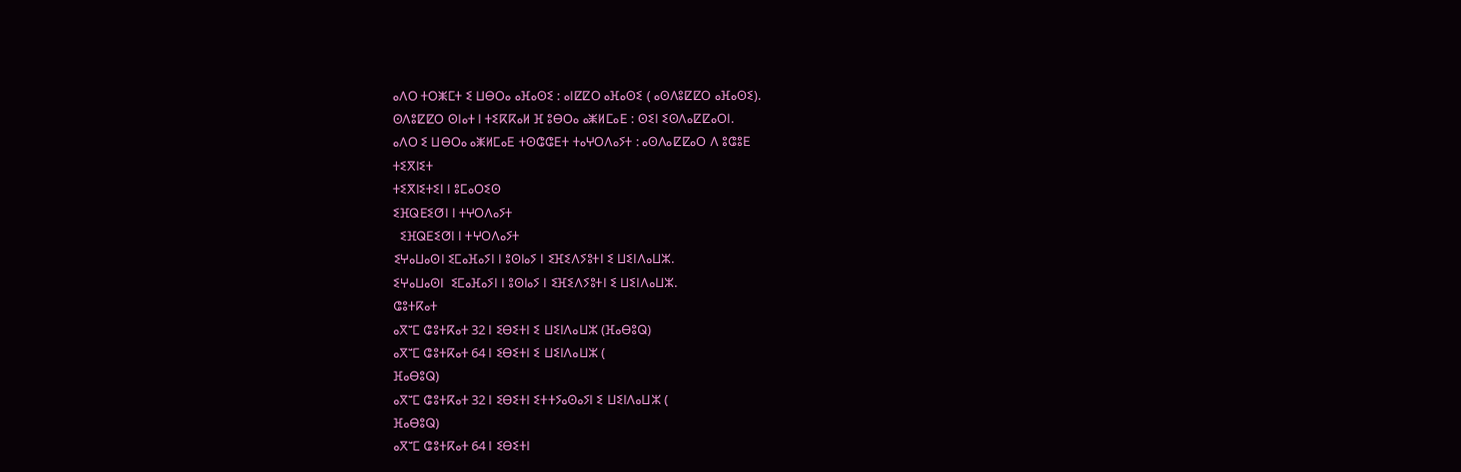ⴰⴷⵔ ⵜⵔⵥⵎⵜ ⵉ ⵡⴱⵔⴰ ⴰⴼⴰⵙⵉ : ⴰⵏⵇⵇⵔ ⴰⴼⴰⵙⵉ ( ⴰⵙⴷⵓⵇⵇⵔ ⴰⴼⴰⵙⵉ).
ⵙⴷⵓⵇⵇⵔ ⵙⵏⴰⵜ ⵏ ⵜⵉⴽⴽⴰⵍ ⴼ ⵓⴱⵔⴰ ⴰⵥⵍⵎⴰⴹ : ⵙⵉⵏ ⵉⵙⴷⴰⵇⵇⴰⵔⵏ.
ⴰⴷⵔ ⵉ ⵡⴱⵔⴰ ⴰⵥⵍⵎⴰⴹ ⵜⵙⵛⵛⴹⵜ ⵜⴰⵖⵔⴷⴰⵢⵜ : ⴰⵙⴷⴰⵇⵇⴰⵔ ⴷ ⵓⵛⵓⴹ
ⵜⵉⴳⵏⵉⵜ
ⵜⵉⴳⵏⵉⵜⵉⵏ ⵏ ⵓⵎⴰⵔⵉⵙ
ⵉⴼⵕⴹⵉⵚⵏ ⵏ ⵜⵖⵔⴷⴰⵢⵜ
  ⵉⴼⵕⴹⵉⵚⵏ ⵏ ⵜⵖⵔⴷⴰⵢⵜ
ⵉⵖⴰⵡⴰⵙⵏ ⵉⵎⴰⴼⴰⵢⵏ ⵏ ⵓⵙⵏⴰⵢ ⵏ ⵉⴼⵉⴷⵢⵓⵜⵏ ⵉ ⵡⵉⵏⴷⴰⵡⵣ.
ⵉⵖⴰⵡⴰⵙⵏ  ⵉⵎⴰⴼⴰⵢⵏ ⵏ ⵓⵙⵏⴰⵢ ⵏ ⵉⴼⵉⴷⵢⵓⵜⵏ ⵉ ⵡⵉⵏⴷⴰⵡⵣ.
ⵛⵓⵜⴽⴰⵜ
ⴰⴳⵯⵎ ⵛⵓⵜⴽⴰⵜ 32 ⵏ ⵉⴱⵉⵜⵏ ⵉ ⵡⵉⵏⴷⴰⵡⵣ (ⴼⴰⴱⵓⵕ)
ⴰⴳⵯⵎ ⵛⵓⵜⴽⴰⵜ 64 ⵏ ⵉⴱⵉⵜⵏ ⵉ ⵡⵉⵏⴷⴰⵡⵣ (
ⴼⴰⴱⵓⵕ)
ⴰⴳⵯⵎ ⵛⵓⵜⴽⴰⵜ 32 ⵏ ⵉⴱⵉⵜⵏ ⵉⵜⵜⵢⴰⵙⴰⵢⵏ ⵉ ⵡⵉⵏⴷⴰⵡⵣ (
ⴼⴰⴱⵓⵕ)
ⴰⴳⵯⵎ ⵛⵓⵜⴽⴰⵜ 64 ⵏ ⵉⴱⵉⵜⵏ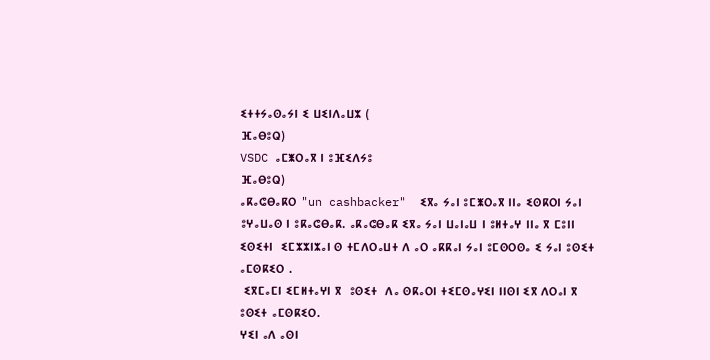ⵉⵜⵜⵢⴰⵙⴰⵢⵏ ⵉ ⵡⵉⵏⴷⴰⵡⵣ (
ⴼⴰⴱⵓⵕ)
VSDC ⴰⵎⵥⵔⴰⴳ ⵏ ⵓⴼⵉⴷⵢⵓ
ⴼⴰⴱⵓⵕ)
ⴰⴽⴰⵛⴱⴰⴽⵔ "un cashbacker"  ⵉⴳⴰ ⵢⴰⵏ ⵓⵎⵥⵔⴰⴳ ⵏⵏⴰ ⵉⵙⴽⵔⵏ ⵢⴰⵏ ⵓⵖⴰⵡⴰⵙ ⵏ ⵓⴽⴰⵛⴱⴰⴽ. ⴰⴽⴰⵛⴱⴰⴽ ⵉⴳⴰ ⵢⴰⵏ ⵡⴰⵏⴰⵡ ⵏ ⵓⵍⵜⴰⵖ ⵏⵏⴰ ⴳ ⵎⵓⵏⵏ ⵉⵙⵉⵜⵏ  ⵉⵎⵣⵣⵏⵣⴰⵏ ⵙ ⵜⵎⴷⵔⴰⵡⵜ ⴷ ⴰⵔ ⴰⴽⴽⴰⵏ ⵢⴰⵏ ⵓⵎⵙⵔⵙⴰ ⵉ ⵢⴰⵏ ⵓⵙⵉⵜ ⴰⵎⵙⴽⵉⵔ .
 ⵉⴳⵎⴰⵎⵏ ⵉⵎⵍⵜⴰⵖⵏ ⴳ  ⵓⵙⵉⵜ  ⴷⴰ ⵙⴽⴰⵔⵏ ⵜⵉⵎⵙⴰⵖⵉⵏ ⵏⵏⵙⵏ ⵉⴳ ⴷⵔⴰⵏ ⴳ ⵓⵙⵉⵜ ⴰⵎⵙⴽⵉⵔ.
ⵖⵉⵏ ⴰⴷ ⴰⵙⵏ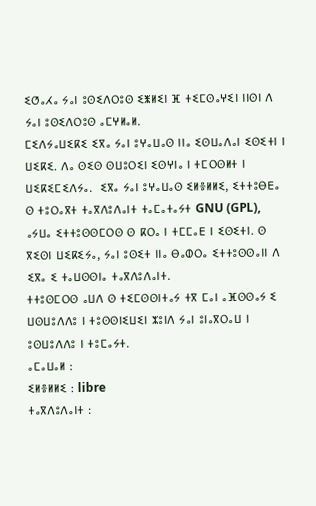ⵉⵚⴰⵃⴰ ⵢⴰⵏ ⵓⵙⵉⴷⵔⵓⵙ ⵉⵥⵍⵉⵏ ⴼ ⵜⵉⵎⵙⴰⵖⵉⵏ ⵏⵏⵙⵏ ⴷ ⵢⴰⵏ ⵓⵙⵉⴷⵔⵓⵙ ⴰⵎⵖⵍⴰⵍ.
ⵎⵉⴷⵢⴰⵡⵉⴽⵉ ⵉⴳⴰ ⵢⴰⵏ ⵓⵖⴰⵡⴰⵙ ⵏⵏⴰ ⵉⵙⵡⴰⴷⴰⵏ ⵉⵙⵉⵜⵏ ⵏ ⵡⵉⴽⵉ. ⴷⴰ ⵙⵉⵙ ⵙⵡⵓⵔⵉⵏ ⵉⵙⵖⵏⴰ ⵏ ⵜⵎⵔⵙⵍⵜ ⵏ ⵡⵉⴽⵉⵎⵉⴷⵢⴰ.  ⵉⴳⴰ ⵢⴰⵏ ⵓⵖⴰⵡⴰⵙ ⵉⵍⴻⵍⵍⵉ, ⵉⵜⵜⵓⴱⴹⴰ ⵙ ⵜⵓⵔⴰⴳⵜ ⵜⴰⴳⴷⵓⴷⴰⵏⵜ ⵜⴰⵎⴰⵜⴰⵢⵜ GNU (GPL), ⴰⵢⵡⴰ ⵉⵜⵜⵓⵙⵙⵎⵔⵙ ⵙ ⴽⵔⴰ ⵏ ⵜⵎⵎⴰⴹ ⵏ ⵉⵙⵉⵜⵏ. ⵙ ⴳⵉⵙⵏ ⵡⵉⴽⵉⵢⴰ, ⵢⴰⵏ ⵓⵙⵉⵜ ⵏⵏⴰ ⴱⴰⵀⵔⴰ ⵉⵜⵜⵓⵙⵙⴰⵏⵏ ⴷ ⵉⴳⴰ ⵉ ⵜⴰⵡⵙⵙⵏⴰ ⵜⴰⴳⴷⵓⴷⴰⵏⵜ.
ⵜⵜⵓⵙⵎⵔⵙ ⴰⵡⴷ ⵙ ⵜⵉⵎⵙⵙⵏⵜⴰⵢ ⵜⴳ ⵎⴰⵏ ⴰⴼⵙⵙⴰⵢ ⵉ ⵡⵙⵡⵓⴷⴷⵓ ⵏ ⵜⵓⵙⵙⵏⵉⵡⵉⵏ ⵣⵓⵏⴷ ⵢⴰⵏ ⵓⵏⴰⴳⵔⴰⵡ ⵏ ⵓⵙⵡⵓⴷⴷⵓ ⵏ ⵜⵓⵎⴰⵢⵜ.
ⴰⵎⴰⵡⴰⵍ :
ⵉⵍⴻⵍⵍⵉ : libre
ⵜⴰⴳⴷⵓⴷⴰⵏⵜ :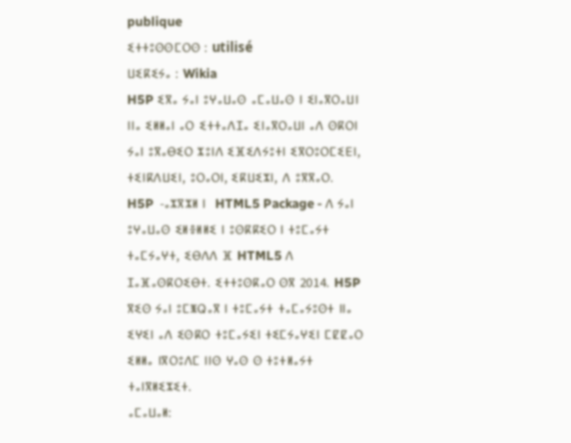publique
ⵉⵜⵜⵓⵙⵙⵎⵔⵙ : utilisé
ⵡⵉⴽⵉⵢⴰ : Wikia
H5P ⵉⴳⴰ ⵢⴰⵏ ⵓⵖⴰⵡⴰⵙ ⴰⵎⴰⵡⴰⵙ ⵏ ⵉⵏⴰⴳⵔⴰⵡⵏ ⵏⵏⴰ ⵉⵍⵍⴰⵏ ⴰⵔ ⵉⵜⵜⴰⴷⵊⴰ ⵉⵏⴰⴳⵔⴰⵡⵏ ⴰⴷ ⵙⴽⵔⵏ ⵢⴰⵏ ⵓⴳⴰⴱⵉⵔ ⵣⵓⵏⴷ ⵉⴼⵉⴷⵢⵓⵜⵏ ⵉⴳⵔⵓⵔⵎⵉⴹⵏ, ⵜⵉⵏⴽⴷⵡⵉⵏ, ⵓⵔⴰⵔⵏ, ⵉⴽⵡⵉⵣⵏ, ⴷ ⵓⴳⴳⴰⵔ.
H5P  -ⴰⵣⴳⵣⵍ ⵏ  HTML5 Package - ⴷ ⵢⴰⵏ ⵓⵖⴰⵡⴰⵙ ⵉⵍⴻⵍⵍⵉ ⵏ ⵓⵙⴽⴽⵉⵔ ⵏ ⵜⵓⵎⴰⵢⵜ ⵜⴰⵎⵢⴰⵖⵜ, ⵉⴱⴷⴷ ⴼ HTML5 ⴷ ⵊⴰⴼⴰⵙⴽⵔⵉⴱⵜ. ⵉⵜⵜⵓⵙⴽⴰⵔ ⵙⴳ 2014. H5P  ⴳⵉⵙ ⵢⴰⵏ ⵓⵎⵥⵕⴰⴳ ⵏ ⵜⵓⵎⴰⵢⵜ ⵜⴰⵎⴰⵢⵓⵙⵜ ⵏⵏⴰ ⵉⵖⵉⵏ ⴰⴷ ⵉⵙⴽⵔ ⵜⵓⵎⴰⵢⵉⵏ ⵜⵉⵎⵢⴰⵖⵉⵏ ⵎⵇⵇⴰⵔ ⵉⵍⵍⴰ ⵏⴳⵔⵓⴷⵎ ⵏⵏⵙ ⵖⴰⵙ ⵙ ⵜⵓⵜⵍⴰⵢⵜ ⵜⴰⵏⴳⵍⵉⵣⵉⵜ.
ⴰⵎⴰⵡⴰⵍ: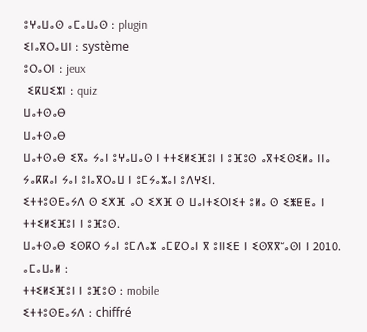ⵓⵖⴰⵡⴰⵙ ⴰⵎⴰⵡⴰⵙ : plugin
ⵉⵏⴰⴳⵔⴰⵡⵏ : système
ⵓⵔⴰⵔⵏ : jeux
 ⵉⴽⵡⵉⵣⵏ : quiz
ⵡⴰⵜⵙⴰⴱ
ⵡⴰⵜⵙⴰⴱ
ⵡⴰⵜⵙⴰⴱ ⵉⴳⴰ ⵢⴰⵏ ⵓⵖⴰⵡⴰⵙ ⵏ ⵜⵜⵉⵍⵉⴼⵓⵏ ⵏ ⵓⴼⵓⵙ ⴰⴳⵜⵉⵙⵉⵍⴰ ⵏⵏⴰ ⵢⴰⴽⴽⴰⵏ ⵢⴰⵏ ⵓⵏⴰⴳⵔⴰⵡ ⵏ ⵓⵎⵢⴰⵣⴰⵏ ⵓⴷⵖⵉⵏ.
ⵉⵜⵜⵓⵙⴹⴰⵢⴷ ⵙ ⵉⵅⴼ ⴰⵔ ⵉⵅⴼ ⵙ ⵡⴰⵏⵜⵉⵔⵏⵉⵜ ⵓⵍⴰ ⵙ ⵉⵥⵟⵟⴰ ⵏ ⵜⵜⵉⵍⵉⴼⵓⵏ ⵏ ⵓⴼⵓⵙ.
ⵡⴰⵜⵙⴰⴱ ⵉⵙⴽⵔ ⵢⴰⵏ ⵓⵎⴷⴰⵣ ⴰⵎⵇⵔⴰⵏ ⴳ ⵓⵏⵏⵉⴹ ⵏ ⵉⵙⴳⴳⵯⴰⵙⵏ ⵏ 2010.
ⴰⵎⴰⵡⴰⵍ :
ⵜⵜⵉⵍⵉⴼⵓⵏ ⵏ ⵓⴼⵓⵙ : mobile
ⵉⵜⵜⵓⵙⴹⴰⵢⴷ : chiffré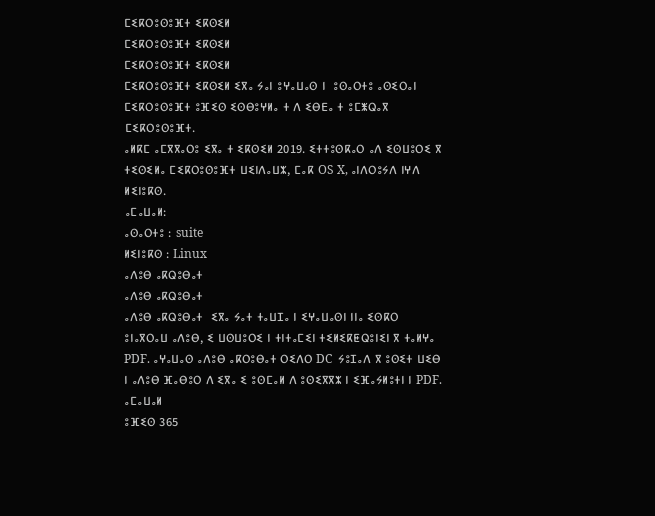ⵎⵉⴽⵔⵓⵙⵓⴼⵜ ⵉⴽⵙⵉⵍ
ⵎⵉⴽⵔⵓⵙⵓⴼⵜ ⵉⴽⵙⵉⵍ
ⵎⵉⴽⵔⵓⵙⵓⴼⵜ ⵉⴽⵙⵉⵍ
ⵎⵉⴽⵔⵓⵙⵓⴼⵜ ⵉⴽⵙⵉⵍ ⵉⴳⴰ ⵢⴰⵏ ⵓⵖⴰⵡⴰⵙ ⵏ  ⵓⵙⴰⵔⵜⵓ ⴰⵙⵉⵔⴰⵏ ⵎⵉⴽⵔⵓⵙⵓⴼⵜ ⵓⴼⵉⵙ ⵉⵙⴱⵓⵖⵍⴰ ⵜ ⴷ ⵉⴱⴹⴰ ⵜ ⵓⵎⵥⵕⴰⴳ ⵎⵉⴽⵔⵓⵙⵓⴼⵜ.
ⴰⵍⴽⵎ ⴰⵎⴳⴳⴰⵔⵓ ⵉⴳⴰ ⵜ ⵉⴽⵙⵉⵍ 2019. ⵉⵜⵜⵓⵙⴽⴰⵔ ⴰⴷ ⵉⵙⵡⵓⵔⵉ ⴳ ⵜⵉⵙⵉⵍⴰ ⵎⵉⴽⵔⵓⵙⵓⴼⵜ ⵡⵉⵏⴷⴰⵡⵣ, ⵎⴰⴽ OS X, ⴰⵏⴷⵔⵓⵢⴷ ⵏⵖⴷ ⵍⵉⵏⵓⴽⵙ.
ⴰⵎⴰⵡⴰⵍ:
ⴰⵙⴰⵔⵜⵓ : suite
ⵍⵉⵏⵓⴽⵙ : Linux
ⴰⴷⵓⴱ ⴰⴽⵕⵓⴱⴰⵜ
ⴰⴷⵓⴱ ⴰⴽⵕⵓⴱⴰⵜ
ⴰⴷⵓⴱ ⴰⴽⵕⵓⴱⴰⵜ  ⵉⴳⴰ ⵢⴰⵜ ⵜⴰⵡⵊⴰ ⵏ ⵉⵖⴰⵡⴰⵙⵏ ⵏⵏⴰ ⵉⵙⴽⵔ ⵓⵏⴰⴳⵔⴰⵡ ⴰⴷⵓⴱ, ⵉ ⵡⵙⵡⵓⵔⵉ ⵏ ⵜⵏⵜⴰⵎⵉⵏ ⵜⵉⵍⵉⴽⵟⵕⵓⵏⵉⵏ ⴳ ⵜⴰⵍⵖⴰ PDF. ⴰⵖⴰⵡⴰⵙ ⴰⴷⵓⴱ ⴰⴽⵔⵓⴱⴰⵜ ⵔⵉⴷⵔ DC  ⵢⵓⵊⴰⴷ ⴳ ⵓⵙⵉⵜ ⵡⵉⴱ ⵏ ⴰⴷⵓⴱ ⴼⴰⴱⵓⵔ ⴷ ⵉⴳⴰ ⵉ ⵓⵙⵎⴰⵍ ⴷ ⵓⵙⵉⴳⴳⵣ ⵏ ⵉⴼⴰⵢⵍⵓⵜⵏ ⵏ PDF.
ⴰⵎⴰⵡⴰⵍ
ⵓⴼⵉⵙ 365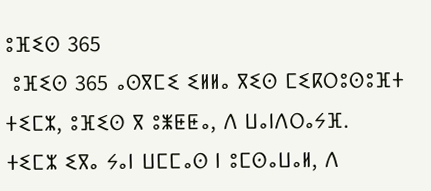ⵓⴼⵉⵙ 365
 ⵓⴼⵉⵙ 365 ⴰⵙⴳⵎⵉ ⵉⵍⵍⴰ ⴳⵉⵙ ⵎⵉⴽⵔⵓⵙⵓⴼⵜ ⵜⵉⵎⵣ, ⵓⴼⵉⵙ ⴳ ⵓⵥⵟⵟⴰ, ⴷ ⵡⴰⵏⴷⵔⴰⵢⴼ.
ⵜⵉⵎⵣ ⵉⴳⴰ ⵢⴰⵏ ⵡⵎⵎⴰⵙ ⵏ ⵓⵎⵙⴰⵡⴰⵍ, ⴷ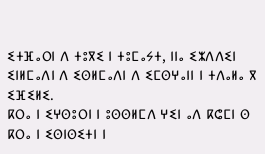ⵉⵜⴼⴰⵔⵏ ⴷ ⵜⵓⴳⵉ ⵏ ⵜⵓⵎⴰⵢⵜ, ⵏⵏⴰ ⵉⵣⴷⴷⵉⵏ ⵉⵏⵍⵎⴰⴷⵏ ⴷ ⵉⵙⵍⵎⴰⴷⵏ ⴷ ⵉⵎⵙⵖⴰⵏⵏ ⵏ ⵜⴷⴰⵍⴰ ⴳ ⵉⴼⵉⵍⵉ.
ⴽⵔⴰ ⵏ ⵉⵖⵙⵓⵔⵏ ⵏ ⵓⵙⵙⵍⵎⴷ ⵖⵉⵏ ⴰⴷ ⴽⵛⵎⵏ ⵙ ⴽⵔⴰ ⵏ ⵉⵙⵏⵙⵉⵜⵏ ⵏ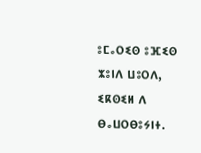ⵓⵎⴰⵔⵉⵙ ⵓⴼⵉⵙ ⵣⵓⵏⴷ ⵡⵓⵔⴷ, ⵉⴽⵙⵉⵍ ⴷ ⴱⴰⵡⵔⴱⵓⵢⵏⵜ.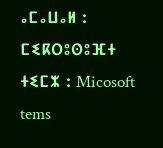ⴰⵎⴰⵡⴰⵍ :
ⵎⵉⴽⵔⵓⵙⵓⴼⵜ ⵜⵉⵎⵣ : Micosoft tems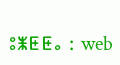ⵓⵥⵟⵟⴰ : web